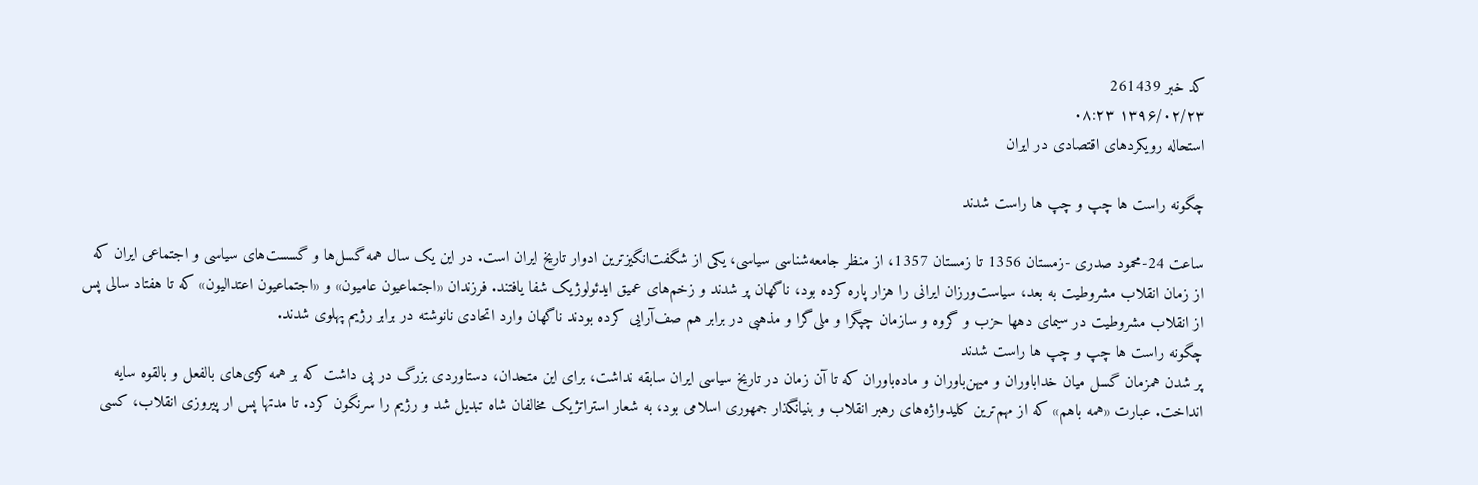کد خبر 261439
۱۳۹۶/۰۲/۲۳ ۰۸:۲۳
استحاله رویکردهای اقتصادی در ایران

چگونه راست ها چپ و چپ ها راست شدند

ساعت 24-محمود صدری -زمستان 1356 تا زمستان 1357، از منظر جامعه‌شناسی سیاسی، یکی از شگفت‌انگیزترین ادوار تاریخ ایران است. در این یک سال همه گسل‌ها و گسست‌های سیاسی و اجتماعی ایران که از زمان انقلاب مشروطیت به بعد، سیاست‌ورزان ایرانی را هزار پاره کرده بود، ناگهان پر شدند و زخم‌های عمیق ایدئولوژیک شفا یافتند. فرزندان «اجتماعیون عامیون» و «اجتماعیون اعتدالیون» که تا هفتاد سالی پس از انقلاب مشروطیت در سیمای دهها حزب و گروه و سازمان چپگرا و ملی‌گرا و مذهبی در برابر هم صف‌آرایی کرده بودند ناگهان وارد اتحادی نانوشته در برابر رژیم پهلوی شدند.
چگونه راست ها چپ و چپ ها راست شدند
پر شدن همزمان گسل میان خداباوران و میهن‌باوران و ماده‌باوران که تا آن زمان در تاریخ سیاسی ایران سابقه نداشت، برای این متحدان، دستاوردی بزرگ در پی داشت که بر همه کژی‌های بالفعل و بالقوه سایه انداخت. عبارت «همه باهم» که از مهم‌ترین کلیدواژه‌های رهبر انقلاب و بنیانگذار جمهوری اسلامی بود، به شعار استراتژیک مخالفان شاه تبدیل شد و رژیم را سرنگون کرد. تا مدتها پس ار پیروزی انقلاب، کسی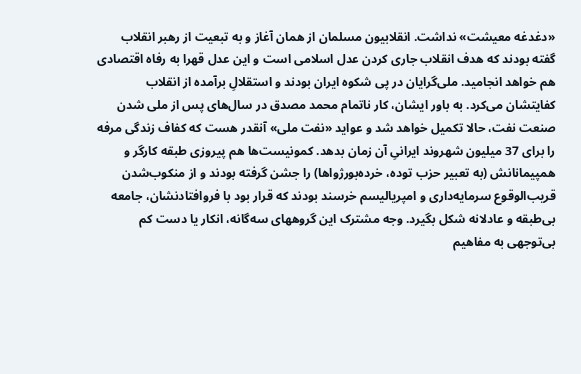«دغدغه معیشت» نداشت. انقلابیون مسلمان از همان آغاز و به تبعیت از رهبر انقلاب گفته بودند که هدف انقلاب جاری کردن عدل اسلامی است و این عدل قهرا به رفاه اقتصادی هم خواهد انجامید. ملی‌گرایان در پی شکوه ایران بودند و استقلالِ برآمده از انقلاب کفایتشان می‌کرد. به باور ایشان، کار ناتمام محمد مصدق در سال‌های پس از ملی شدن صنعت نفت، حالا تکمیل خواهد شد و عواید «نفت ملی» آنقدر هست که کفاف زندگی مرفه را برای 37 میلیون شهروند ایرانیِ آن زمان بدهد. کمونیست‌ها هم پیروزی طبقه کارگر و همپیمانانش (به تعبیر حزب توده، خرده‌بورژواها) را جشن گرفته بودند و از منکوب‌شدن قریب‌الوقوع سرمایه‌داری و امپریالیسم خرسند بودند که قرار بود با فروافتادنشان، جامعه بی‌طبقه و عادلانه شکل بگیرد. وجه مشترک این گروههای سه‌گانه، انکار یا دست کم بی‌توجهی به مفاهیم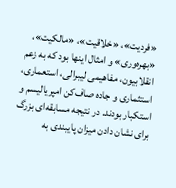«فردیت»، «خلاقیت»، «مالکیت»، «بهره‌وری» و امثال اینها بود که به زعم انقلابیون، مفاهیمی لیبرالی، استعماری، استثماری و جاده صاف‌کن امپریالیسم و استکبار بودند. در نتیجه مسابقه‌ای بزرگ برای نشان دادن میزان پایبندی به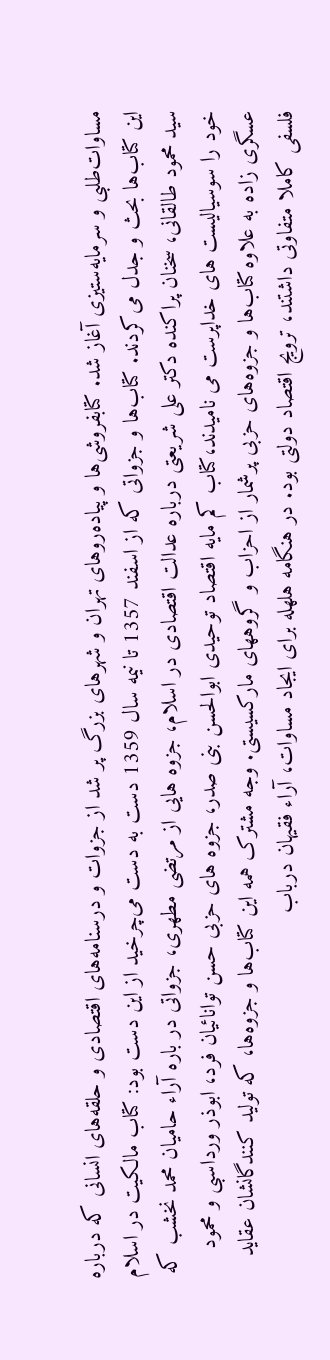مساوات‌طلبی و سرمایه‌ستیزی آغاز شد. کتابفروشی‌ها و پیاده‌روهای تهران و شهرهای بزرگ پر شد از جزوات و درسنامه‌های اقتصادی و حلقه‌های انسانی که درباره این کتاب‌ها بحث و جدل می‌کردند. کتاب‌ها و جزواتی که از اسفند 1357 تا نیمه سال 1359 دست به دست می‌چرخید از این دست بود: کتاب مالکیت در اسلام سید محمود طالقانی، سخنان پراکنده دکتر علی شریعتی درباره عدالت اقتصادی در اسلام، جزوه هایی از مرتضی مطهری، جزواتی در باره آراء حامیان محمد نخشب که خود را سوسیالیست های خداپرست می نامیدند،کتاب کم مایه اقتصاد توحیدی ابوالحسن بنی صدر، جزوه های حزبی حسن توانائیان فرد، ابوذر ورداسبی و محمود عسگری زاده به علاوه کتاب‌ها و جزوه‌های حزبی پرشمار از احزاب و گروههای مارکسیستی. وجه مشترک همه این کتاب‌ها و جزوه‌ها، که تولید کنندگانشان عقاید فلسفی کاملا متفاوتی داشتند، ترویج اقتصاد دولتی بود. در هنگامه هلهله برای ایجاد مساوات، آراء فقیهان درباب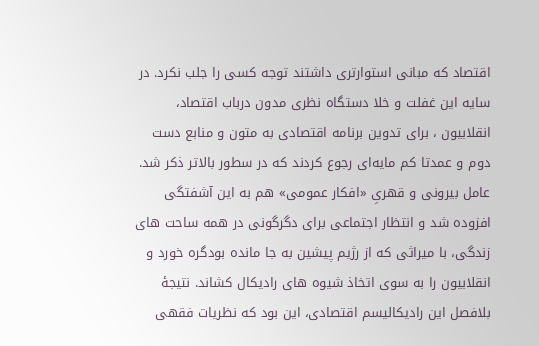اقتصاد که مبانی استوارتری داشتند توجه کسی را جلب نکرد. در سایه این غفلت و خلا دستگاه نظری مدون درباب اقتصاد، انقلابیون ، برای تدوین برنامه اقتصادی به متون و منابع دست دوم و عمدتا کم مایه‌ای رجوع کردند که در سطور بالاتر ذکر شد. عامل بیرونی و قهریِ «افکار عمومی» هم به این آشفتگی افزوده شد و انتظار اجتماعی برای دگرگونی در همه ساحت های زندگی، با میراثی که از رژیم پیشین به جا مانده بودگره خورد و انقلابیون را به سوی اتخاذ شیوه های رادیکال کشاند. نتیجۀ بلافصل این رادیکالیسم اقتصادی، این بود که نظریات فقهی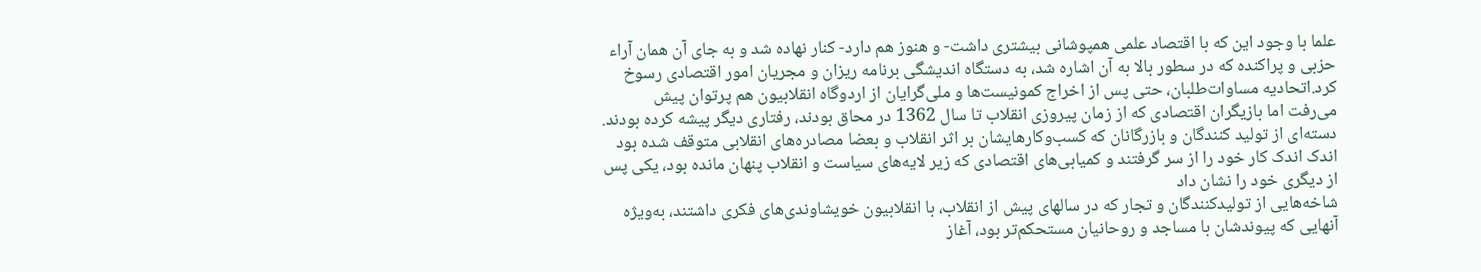علما با وجود این که با اقتصاد علمی همپوشانی بیشتری داشت- و هنوز هم دارد- کنار نهاده شد و به جای آن همان آراء حزبی و پراکنده که در سطور بالا به آن اشاره شد، به دستگاه اندیشگی برنامه ریزان و مجریان امور اقتصادی رسوخ کرد.اتحادیه مساوات‌طلبان، حتی پس از اخراج کمونیست‌ها و ملی‌گرایان از اردوگاه انقلابیون هم پرتوان پیش می‌رفت اما بازیگران اقتصادی که از زمان پیروزی انقلاب تا سال 1362 در محاق بودند، رفتاری دیگر پیشه کرده بودند. دسته‌ای از تولید کنندگان و بازرگانان که کسب‌وکارهایشان بر اثر انقلاب و بعضا مصادره‌های انقلابی متوقف شده بود اندک اندک کار خود را از سر گرفتند و کمیابی‌های اقتصادی که زیر لایه‌های سیاست و انقلاب پنهان مانده بود، یکی پس از دیگری خود را نشان داد
شاخه‌هایی از تولیدکنندگان و تجار که در سالهای پیش از انقلاب، با انقلابیون خویشاوندی‌های فکری داشتند، به‌ویژه آنهایی که پیوندشان با مساجد و روحانیان مستحکم‌تر بود، آغاز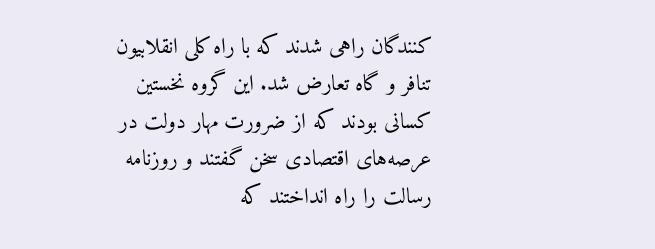کنندگان راهی شدند که با راه کلی انقلابیون تنافر و گاه تعارض شد. این گروه نخستین کسانی بودند که از ضرورت مهار دولت در عرصه‌های اقتصادی سخن گفتند و روزنامه رسالت را راه انداختند که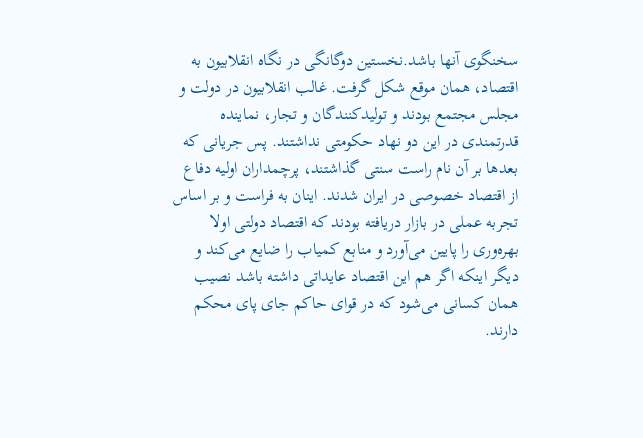سخنگوی آنها باشد.نخستین دوگانگی در نگاه انقلابیون به اقتصاد، همان موقع شکل گرفت. غالب انقلابیون در دولت و مجلس مجتمع بودند و تولیدکنندگان و تجار، نماینده قدرتمندی در این دو نهاد حکومتی نداشتند. پس جریانی که بعدها بر آن نام راست سنتی گذاشتند، پرچمداران اولیه دفاع از اقتصاد خصوصی در ایران شدند. اینان به فراست و بر اساس تجربه عملی در بازار دریافته بودند که اقتصاد دولتی اولا بهره‌وری را پایین می‌آورد و منابع کمیاب را ضایع می‌کند و دیگر اینکه اگر هم این اقتصاد عایداتی داشته باشد نصیب همان کسانی می‌شود که در قوای حاکم جای پای محکم دارند.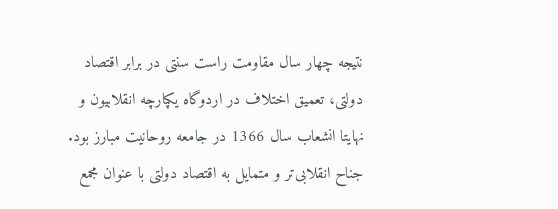نتیجه چهار سال مقاومت راست سنتی در برابر اقتصاد دولتی، تعمیق اختلاف در اردوگاه یکپارچه انقلابیون و نهایتا انشعاب سال 1366 در جامعه روحانیت مبارز بود. جناح انقلابی‌تر و متمایل به اقتصاد دولتی با عنوان مجمع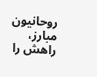روحانیون مبارز، راهش را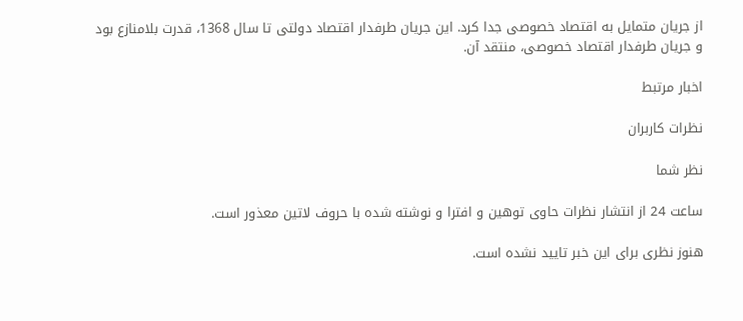از جریان متمایل به اقتصاد خصوصی جدا کرد. این جریان طرفدار اقتصاد دولتی تا سال 1368، قدرت بلامنازع بود و جریان طرفدار اقتصاد خصوصی، منتقد آن.

اخبار مرتبط

نظرات کاربران

نظر شما

ساعت 24 از انتشار نظرات حاوی توهین و افترا و نوشته شده با حروف لاتین معذور است.

هنوز نظری برای این خبر تایید نشده است.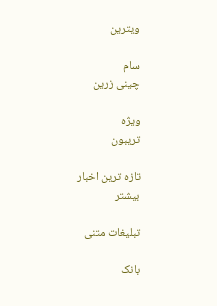ویترین

سام
چینی زرین

ویژه
تریبون

تازه ترین اخبار
بیشتر

تبلیغات متنی

بانک